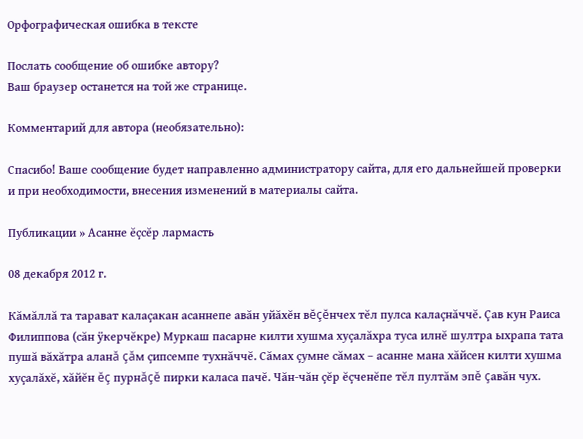Орфографическая ошибка в тексте

Послать сообщение об ошибке автору?
Ваш браузер останется на той же странице.

Комментарий для автора (необязательно):

Спасибо! Ваше сообщение будет направленно администратору сайта, для его дальнейшей проверки и при необходимости, внесения изменений в материалы сайта.

Публикации » Асанне ĕçсĕр лармасть

08 декабря 2012 г.

Кăмăллă та тарават калаçакан асаннепе авăн уйăхĕн вĕçĕнчех тĕл пулса калаçнăччĕ. Çав кун Раиса Филиппова (сăн ÿкерчĕкре) Муркаш пасарне килти хушма хуçалăхра туса илнĕ шултра ыхрапа тата пушă вăхăтра аланă çăм çипсемпе тухнăччĕ. Сăмах çумне сăмах – асанне мана хăйсен килти хушма хуçалăхĕ, хăйĕн ĕç пурнăçĕ пирки каласа пачĕ. Чăн-чăн çĕр ĕçченĕпе тĕл пултăм эпĕ çавăн чух.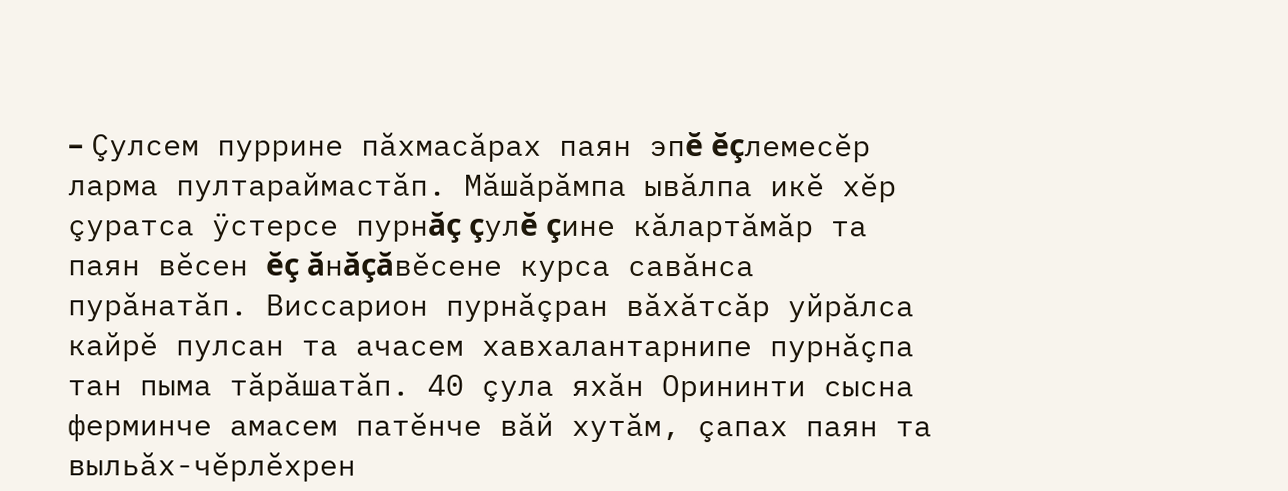– Çулсем пуррине пăхмасăрах паян эпĕ ĕçлемесĕр ларма пултараймастăп. Мăшăрăмпа ывăлпа икĕ хĕр çуратса ÿстерсе пурнăç çулĕ çине кăлартăмăр та паян вĕсен ĕç ăнăçăвĕсене курса савăнса пурăнатăп. Виссарион пурнăçран вăхăтсăр уйрăлса кайрĕ пулсан та ачасем хавхалантарнипе пурнăçпа тан пыма тăрăшатăп. 40 çула яхăн Орининти сысна ферминче амасем патĕнче вăй хутăм, çапах паян та выльăх-чĕрлĕхрен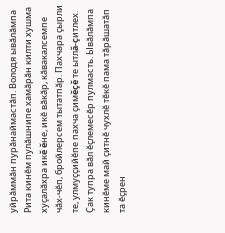уйрăммăн пурăнаймастăп. Володя ывăлăмпа Рита кинĕм пулăшнипе хамăрăн килти хушма хуçалăхра икĕ ĕне, икĕ вăкăр, кăвакалсемпе чăх-чĕп, бройлерсем тытатпăр. Пахчара çырли те, улмуççийĕпе пахча çимĕçĕ те ытлă-çитлех. Çак тупра вăл ĕçлемесĕр пулмасть. Ывăлăмпа кинĕме май çитнĕ чухлĕ тĕкĕ пама тăрăшатăп та ĕçрен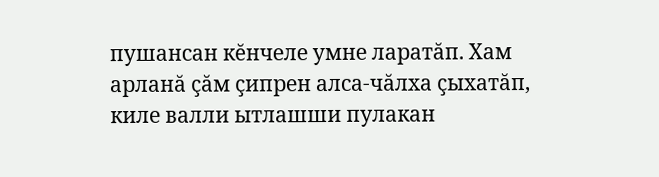пушансан кĕнчеле умне ларатăп. Хам арланă çăм çипрен алса-чăлха çыхатăп, киле валли ытлашши пулакан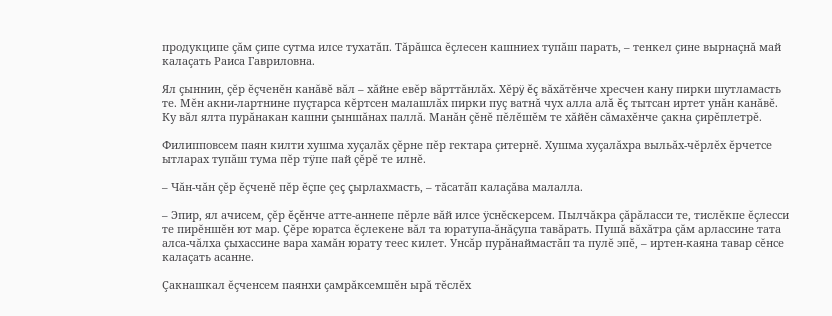продукципе çăм çипе сутма илсе тухатăп. Тăрăшса ĕçлесен кашниех тупăш парать, – тенкел çине вырнаçнă май калаçать Раиса Гавриловна.

Ял çыннин, çĕр ĕçченĕн канăвĕ вăл – хăйне евĕр вăрттăнлăх. Хĕрÿ ĕç вăхăтĕнче хресчен кану пирки шутламасть те. Мĕн акни-лартнине пуçтарса кĕртсен малашлăх пирки пуç ватнă чух алла алă ĕç тытсан иртет унăн канăвĕ. Ку вăл ялта пурăнакан кашни çыншăнах паллă. Манăн çĕнĕ пĕлĕшĕм те хăйĕн сăмахĕнче çакна çирĕплетрĕ.

Филипповсем паян килти хушма хуçалăх çĕрне пĕр гектара çитернĕ. Хушма хуçалăхра выльăх-чĕрлĕх ĕрчетсе ытларах тупăш тума пĕр тÿпе пай çĕрĕ те илнĕ.

– Чăн-чăн çĕр ĕçченĕ пĕр ĕçпе çеç çырлахмасть, – тăсатăп калаçăва малалла.

– Эпир, ял ачисем, çĕр ĕçĕнче атте-аннепе пĕрле вăй илсе ÿснĕскерсем. Пылчăкра çăрăласси те, тислĕкпе ĕçлесси те пирĕншĕн ют мар. Çĕре юратса ĕçлекене вăл та юратупа-ăнăçупа тавăрать. Пушă вăхăтра çăм арлассине тата алса-чăлха çыхассине вара хамăн юрату теес килет. Унсăр пурăнаймастăп та пулĕ эпĕ, – иртен-каяна тавар сĕнсе калаçать асанне.

Çакнашкал ĕçченсем паянхи çамрăксемшĕн ырă тĕслĕх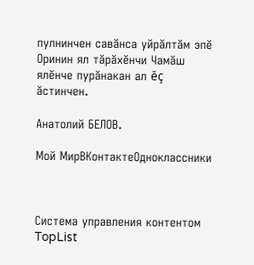пулнинчен савăнса уйрăлтăм эпĕ Оринин ял тăрăхĕнчи Чамăш ялĕнче пурăнакан ал ĕç ăстинчен.

Анатолий БЕЛОВ.

Мой МирВКонтактеОдноклассники



Система управления контентом
TopList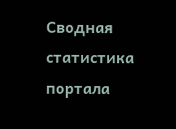Сводная статистика портала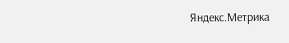Яндекс.Метрика